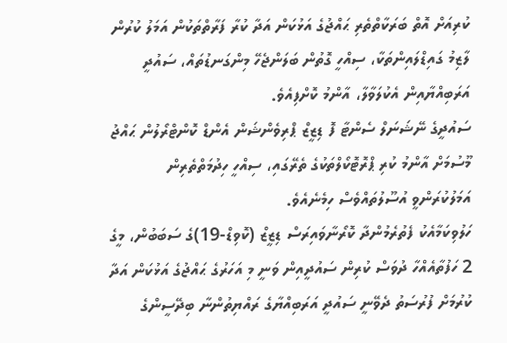ކުރިއަށް އޮތް ބަރަކާތްތެރި ޙައްޖުގެ އަޅުކަން އަދާ ކުރާ ފަރާތްތަކުން އަމަލު ކުރުން ލާޒިމު ގައިޑްލައިންތަކާ، ސިއްހީ ގޮތުން ބަލަންޖެހޭ މިންގަނޑުތައް، ސައުދީ އަރަބިއްޔާއިން އެކުލަވާލާ، އާންމު ކޮށްފިއެވެ.
ސައުދީގެ ނޭޝަނަލް ސެންޓާ ފޮ ޑިޒީޒް ޕްރިވެންޝަން އެންޑް ކޮންޓްރޯލުން ޙައްޖު މޫސުމަށް އާންމު ކުރި ޕްރޮޓޮކޯލްތަކުގެ ތެރޭގައި، ސިއްހީ ހިދުމަތްތެރިން އަމަލުކުރަންވީ އުސޫލުތައްވެސް ހިމެނެއެވެ.
ހަލުވިކަމާއެކު ފެތުރެމުންދާ ކޮރޯނާވައިރަސް ޑިޒީޒް (ކޮވިޑް-19)ގެ ސަބަބުން، މީގެ 2 ހަފުތާއެއްހާ ދުވަސް ކުރިން ސައުދީއިން ވަނީ މި އަހަރުގެ ޙައްޖުގެ އަޅުކަން އަދާ ކުރުމަށް ފުރުސަތު ދެވޭނީ ސައުދީ އަރަބިއްޔާގެ ރައްޔިތުންނާ ބިދޭސީންގެ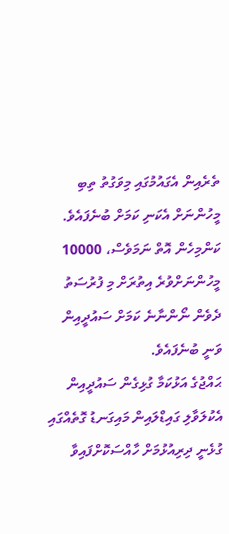ތެރެއިން އެގައުމުގައި މިވަގުތު ތިބި މީހުންނަށް އެކަނި ކަމަށް ބުނެފައެވެ. ކަންމިހެން އޮތް ނަމަވެސް، 10000 މީހުންނަށްވުރެ އިތުރަށް މި ފުރުސަތު ދެވެން ނޯންނާނެ ކަމަށް ސައުދީއިން ވަނީ ބުނެފައެވެ.
ޙައްޖުގެ އަޅުކަމާ ގުޅިގެން ސައުދީއިން އެކުލަވާލި ގައިޑްލައިން މައިގަނޑު ގޮތެއްގައި ގުޅެނީ ދިރިއުޅުމަށް ހާއްސަކޮށްފައިވާ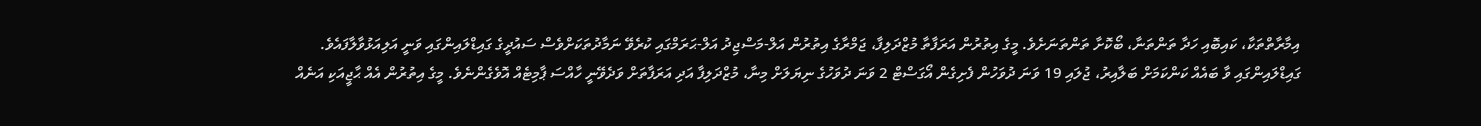އިމާރާތްތަކާ، ކައިބޮއި ހަދާ ތަންތަނާ، ބޯކޮށާ ތަންތަނަށެވެ. މީގެ އިތުރުން އަރަފާތާ މުޒްދަލިފާ، ޖަމްރާގެ އިތުރުން އަލް-މަސްޖިދު އަލް-ޙަރަމްގައި ކުރެވޭ ނަމާދުތަކަށްވެސް ސައުދީގެ ގައިޑްލައިންގައި ވަނީ އަލިއަޅުވާލާފައެވެ.
ގައިޑްލައިންގައި ވާ ބައެއް ކަންކަމަށް ބަލާއިރު، ޖުލައި 19 ވަނަ ދުވަހުން ފެށިގެން އޯގަސްޓް 2 ވަނަ ދުވަހުގެ ނިޔަލަށް މިނާ، މުޒްދަލިފާ އަދި އަރަފާތަށް ވަދެވޭނީ ހާއްސަ ޕާމިޓެއް އޮވެގެންނެވެ. މީގެ އިތުރުން އެއް ޙާޖީއަކި އަނެއް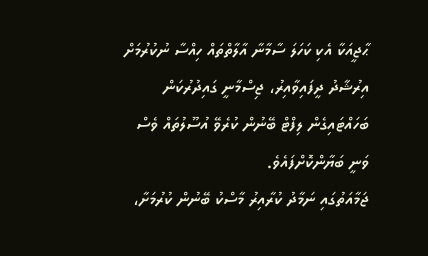ޙާޖީއަކާ އެކި ކަހަލަ ސާމާނާ އާލާތްތައް ހިއްސާ ނުކުރުމަށް އިރުޝާދު ދީފައިވާއިރު، ޖިސްމާނީ ގައިދުރުކަން ބަހައްޓައިގެން ލިފްޓް ބޭނުން ކުރެވޭ އުސޫލުތައް ވެސް ވަނީ ބަޔާންކޮށްފައެވެ.
ޖަމާއަތުގައި ނަމާދު ކުރާއިރު މާސްކު ބޭނުން ކުރުމަށާ،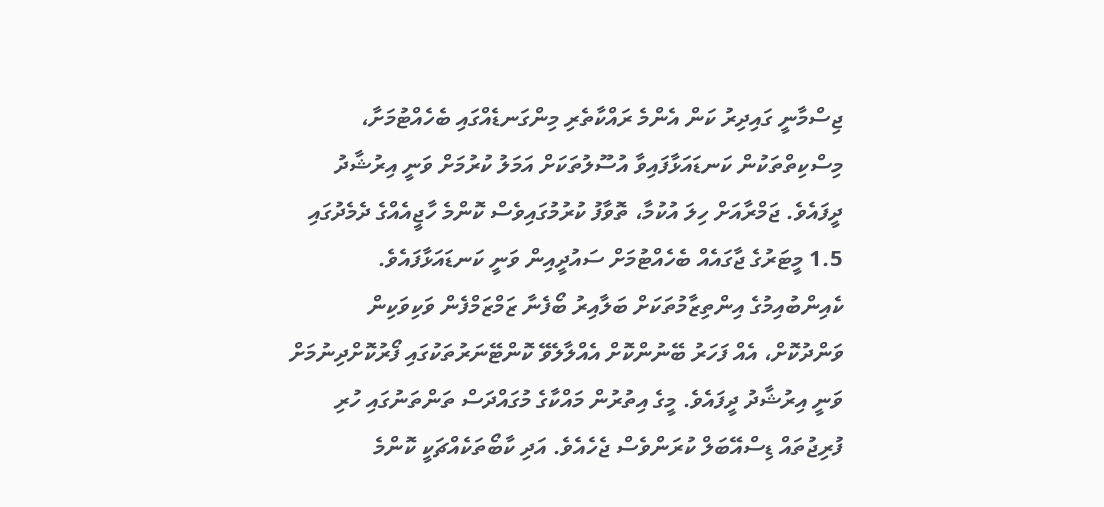ޖިސްމާނީ ގައިދިރު ކަން އެންމެ ރައްކާތެރި މިންގަނޑެއްގައި ބެހެއްޓުމަށާ، މިސްކިތްތަކުން ކަނޑައަޅާފައިވާ އުސޫލުތަކަށް އަމަލު ކުރުމަށް ވަނީ އިރުޝާދު ދީފައެވެ. ޖަމްރާއަށް ހިލަ އުކުމާ، ތޮވާފު ކުރުމުގައިވެސް ކޮންމެ ހާޖީއެއްގެ ދެމެދުގައި 1.5 މީޓަރުގެ ޖާގައެއް ބެހެއްޓުމަށް ސައުދީއިން ވަނީ ކަނޑައަޅާފައެވެ.
ކެއިންބުއިމުގެ އިންތިޒާމުތަކަށް ބަލާއިރު ބޯފެނާ ޒަމްޒަމްފެން ވަކިވަކިން ވަންދުކޮށް، އެއް ފަހަރު ބޭނުންކޮށް އެއްލާލެވޭ ކޮންޓޭނަރުތަކުގައި ފޯރުކޮށްދިނުމަށް ވަނީ އިރުޝާދު ދީފައެވެ. މީގެ އިތުރުން މައްކާގެ މުގައްދަސް ތަންތަނުގައި ހުރި ފުރިޖުތައް ޑިސްއޭބަލް ކުރަންވެސް ޖެހެއެވެ. އަދި ކާބޯތަކެއްޗަކީ ކޮންމެ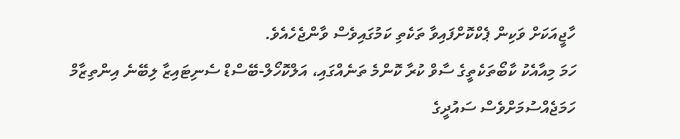ހާޖީއަކަށް ވަކިން ޕެކްކޮށްފައިވާ ތަކެތި ކަމުގައިވެސް ވާންޖެހެއެވެ.
ހަމަ މިއާއެކު ކާބޯތަކެތީގެ ސާވް ކުރާ ކޮންމެ ތަނެއްގައި، އަލްކޮހޯލް-ބޭސްޑް ސެނިޓައިޒާ ލިބޭނެ އިންތިޒާމް ހަމަޖެއްސުމަށްވެސް ސައުދީގެ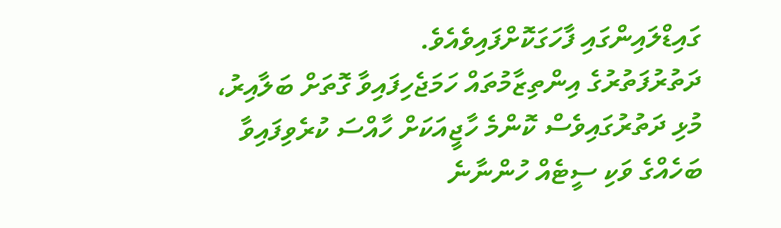ގައިޑްލައިންގައި ފާހަގަކޮށްފައިވެއެވެ.
ދަތުރުފަތުރުގެ އިންތިޒާމުތައް ހަމަޖެހިފައިވާ ގޮތަށް ބަލާއިރު، މުޅި ދަތުރުގައިވެސް ކޮންމެ ހާޖީއަކަށް ހާއްސަ ކުރެވިފައިވާ ބަހެއްގެ ވަކި ސީޓެއް ހުންނާނެ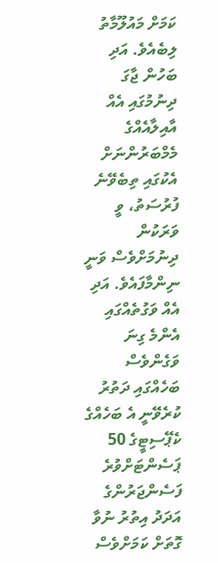ކަމަށް މައުލޫމާތު ލިބެއެވެ. އަދި ބަހުން ޖާގަ ދިނުމުގައި އެއް އާއިލާއެއްގެ މެމްބަރުންނަށް އެކުގައި ތިބެވޭނެ ފުރުސަތު، ވީ ވަރަކުން ދިނުމަށްވެސް ވަނީ ނިންމާފައެވެ. އަދި އެއް ވަގުތެއްގައި އެންމެ ގިނަ ވަގެންވެސް ބަހެއްގައި ދަތުރު ކުރެވޭނީ އެ ބަހެއްގެ ކެޕޭސިޓީގެ 50 ޕަސެންޓަށްވުރެ ފަސެންޖަރުންގެ އަދަދު އިތުރު ނުވާ ގޮތަށް ކަމަށްވެސް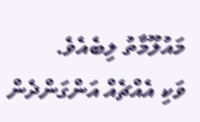މައުލޫމާތު ލިބެއެވެ.
ވަކި އެއްޗެއް އަންގަންދެން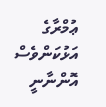ޢުމްރާގެ އަޅުކަންވެސް އޮންނާނީ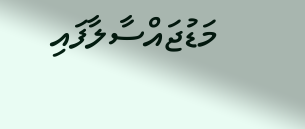މަޑުޖައްސާލާފައި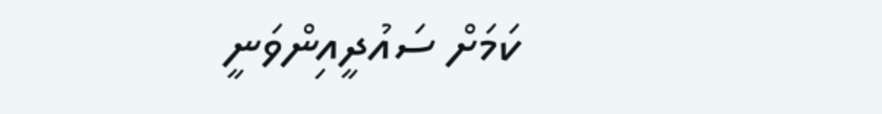ކަމަށް ސައުދީއިންވަނީ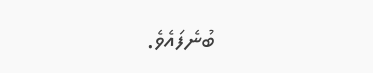ބުނެފައެވެ.